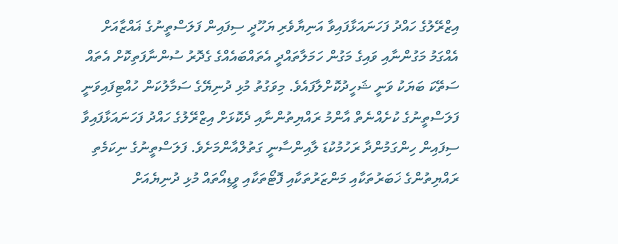އިޒްރޭލުގެ ހައްދު ފަހަނައަޅާފައިވާ އަނިޔާވެރި ޔަހޫދީ ސިފައިން ފަލަސްތީނުގެ ޣައްޒާއަށް އެއްގަމު މަގުންނާއި ވައިގެ މަގުން ހަމަލާތައްދީ އެތައްބައެއްގެ ގެދޮރު ސުންނާފަތިކޮށް އެތައް ސަތޭކަ ބަޔަކު ވަނީ ޝަހީދުކޮށްލާފައެވެ. މިވަގުތު މުޅި ދުނިޔޭގެ ސަމާލުކަން ހުއްޓިފައިވަނީ ފަލަސްތީނުގެ ކުށެއްނެތް އާންމު ރައްޔިތުންނާއި ދެކޮޅަށް އިޒްރޭލުގެ ހައްދު ފަހަނައަޅާފައިވާ ސިފައިން ހިންގަމުންދާ ރަހުމުކުޑަ ލާއިންސާނީ ގަތުލްއާންމަށެވެ. ފަލަސްތީނުގެ ނިކަމެތި ރައްޔިތުންގެ ޚަބަރުތަކާއި މަންޒަރުތަކާއި ފޮޓޯތަކާއި ވީޑިއޯތައް މުޅި ދުނިޔެއަށް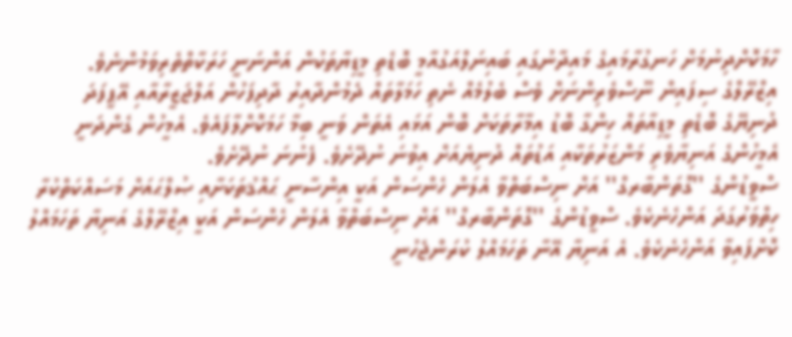ހާމަކޮށްދިނުމަށް ހަނގުރާމައިގެ މައިދާނުގައި ބައިނަލްއަގުއާމީ ބޮޑެތި މީޑިޔާތަކުން އަންނަނީ ހަރަކާތްތެރިވަމުންނެވެ.
އިޒްރޭލްގެ ސިފައިން ނޫސްވެރިންނަށް ވެސް ބެލުމެއް ނެތި ހަމަލާތައް ދެމުންދާއިރު ދާދިފަހުން އަލްޖަޒީރާއާއި އޭޕީފަދަ ދުނިޔޭގެ ބޮޑެތި މީޑިއާތައް ހިންގާ ބޮޑު އިމާރާތަކަށް ބޮން އަޅައި އެތަން ވަނީ ބިމާ ހަމަކޮށްލާފައެވެ. އެމީހުން ގެންދަނީ އެމީހުންގެ އަނިޔާވެރި މަންޒަރުތަކާއި އަޑުތައް ދުނިޔެއަށް އިވުނަ ނުދޭށެވެ. ފެނުނަ ނުދޭށެވެ.
ސްވީޑުންގެ ''ގޮތަންބާރގް'' އަށް ނިސްބަތްވާ އެލަން ހެންސަން އަކީ އިންސާނީ ޙައްޤުތަކަށާއި ޞުލްޙައަށް މަސައްކަތްކުރާ ހިތްވަރުގަދަ އަންހެނެކެވެ. ސްވީޑުންގެ ''ގޮތަންބާރގް'' އަށް ނިސްބަތްވާ އެލަން ހެންސަން އަކީ އިޒްރޭލްގެ އަނިޔާ ތަހަމައްލު ކޮށްފައިވާ އަންހެނެކެވެ. އެ އަނިޔާ އޭނާ ތަހަމައްލު ކުރަންޖެހުނީ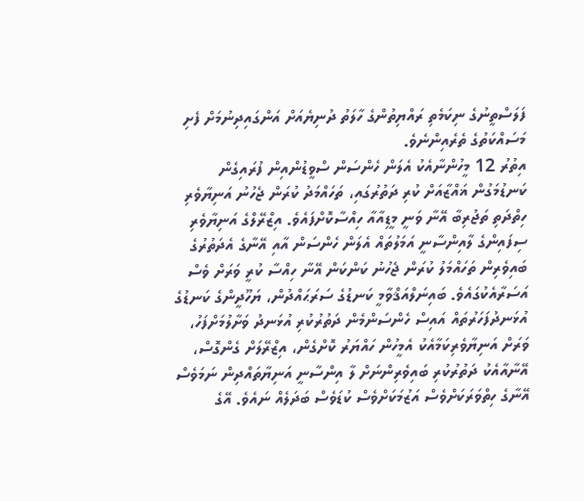ފަލަސްތީނުގެ ނިކަމެތި ރައްޔިތުންގެ ހާލަތު ދުނިޔެއަށް އަންގައިދިނުމަށް ފެށި މަސައްކަތުގެ ތެރެއިންނެވެ.
އިތުރު 12 މީހުންނާއެކު އެލަން ހެންސަން ސްވީޑުންއިން ފުރައިގެން ކަނޑުމަގުން ޣައްޒާއަށް ކުރި ދަތުރުގައި، ތަހައްމަދު ކުރަން ޖެހުނު އަނިޔާވެރި ހިތްދަތި ތަޖުރިބާ އޭނާ ވަނީ މީޑިއާއާ ހިއްސާކޮށްފައެވެ. އިޒްރޭލްގެ އަނިޔާވެރި ސިފައިންގެ ލާއިންސާނީ އަމަލުތައް އެލަން ހެންސަން އާއި އޭނާގެ އެދަތުރުގެ ބައިވެރިން ތަހައްމަލު ކުރަން ޖެހުނު ކަންކަން އޭނާ ހިއްސާ ކުރީ ވަރަށް ވެސް އަސަރާއެކުގައެވެ. ބައިނަލްއަޤްވާމީ ކަނޑުގެ ސަރަޙައްދުން، ޔަހޫދީންގެ ކަނޑުގެ އުޅަނދުފަހަރުތައް އައިސް ހެންސަންމެން ދަތުރުކުރި އުޅަނދު ވަށާލުމަށްފަހު، ވަރަށް އަނިޔާވެރިކަމާއެކު އެމީހުން ހައްޔަރު ކޮށްގެން، އިޒްރޭލަށް ގެންގޮސް، އޭނާއާއެކު ދަތުރުކުރި ބައިވެރިންނަށް ލާ އިންސާނީ އަނިޔާތައްދިން ނަމަވެސް އޭނާގެ ހިތްވަރަކަށްވެސް އަޒުމަކަށްވެސް ކުޑަވެސް ބަދަލެއް ނައެވެ. އޭގެ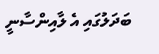ބަދަލުގައި އެ ލާއިންސާނީ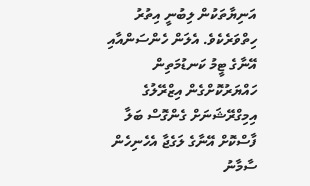އަނިޔާތަކުން ލިބުނީ އިތުރު ހިތްވަރެކެވެ. އެލަން ހެންސަންއާއި އޭނާގެ ޓީމު ކަނޑުމަތިން ހައްޔަރުކޮށްގެން އިޒްރޭލުގެ އިމިގްރޭޝަނަށް ގެންގޮސް ބަލާ ފާސްކޮށް އޭނާގެ ލަގެޖާ އެހެނިހެން ސާމާނު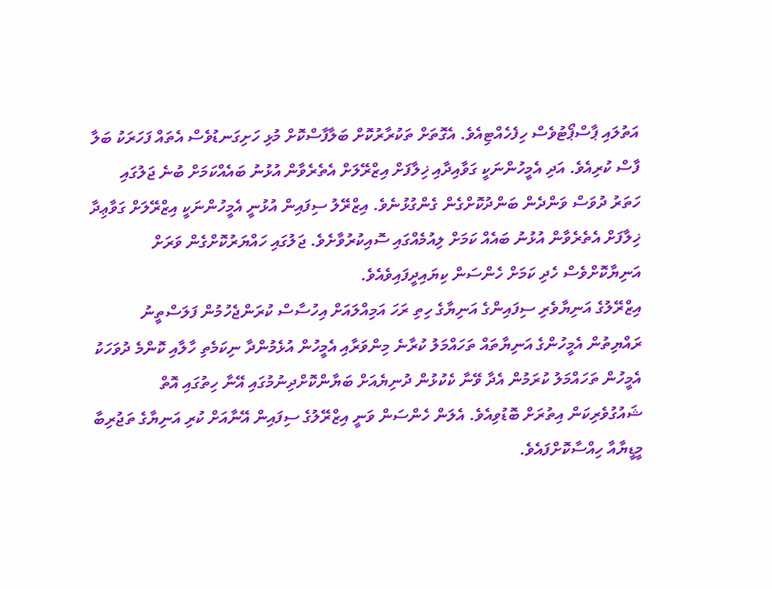އަތުލައި ޕާސްޕޯޓުވެސް ހިފެހެއްޓިއެވެ. އެގޮތަށް ތަކުރާރުކޮށް ބަލާފާސްކޮށް މުޅި ހަށިގަނޑުވެސް އެތައް ފަހަރަކު ބަލާ ފާސް ކުރިއެވެ. އަދި އެމީހުންނަކީ ގަވާއިދާއި ޚިލާފަށް އިޒްރޭލަށް އެތެރެވާން އުޅުނު ބައެއްކަމަށް ބުނެ ޖަލުގައި ހަތަރު ދުވަސް ވަންދެން ބަންދުކޮށްގެން ގެންގުޅުނެވެ. އިޒްރޭލު ސިފައިން އުޅުނީ އެމީހުންނަކީ އިޒްރޭލަށް ގަވާޢިދާ ޚިލާފަށް އެތެރެވާން އުޅުނު ބައެއް ކަމަށް ލިއުމެއްގައި ސޮއިކުރުވާށެވެ. ޖަލުގައި ހައްޔަރުކޮށްގެން ވަރަށް އަނިޔާކޮށްވެސް ހެދި ކަމަށް ހެންސަން ކިޔައިދީފައިވެއެވެ.
އިޒްރޭލުގެ އަނިޔާވެރި ސިފައިންގެ އަނިޔާގެ ހިތި ރަހަ އަމިއްލައަށް އިހުސާސް ކުރަންޖެހުމުން ފަލަސްތީނު ރައްޔިތުން އެމީހުންގެ އަނިޔާތައް ތަހައްމަލު ކުރާނެ މިންވަރާއި އެމީހުން އުޅެމުންދާ ނިކަމެތި ހާލާއި ކޮންމެ ދުވަހަކު އެމީހުން ތަހައްމަލު ކުރަމުން އެދާ ވޭނާ ކެކުޅުން ދުނިޔެއަށް ބަޔާންކޮށްދިނުމުގައި އޭނާ ހިތުގައި އޮތް ޝައުގުވެރިކަން އިތުރަށް ބޮޑުވިއެވެ. އެލަން ހެންސަން ވަނީ އިޒްރޭލުގެ ސިފައިން އޭނާއަށް ކުރި އަނިޔާގެ ތަޖުރިބާ މީޑީޔާއާ ހިއްސާކޮށްފައެވެ.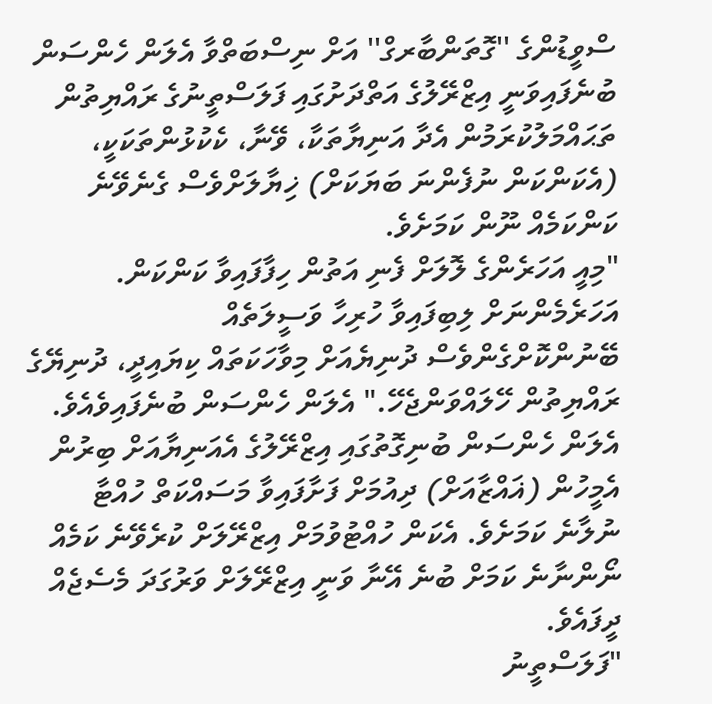ސްވީޑުންގެ ''ގޮތަންބާރގް'' އަށް ނިސްބަތްވާ އެލަން ހެންސަން ބުނެފައިވަނީ އިޒްރޭލުގެ އަތްދަށުގައި ފަލަސްތީނުގެ ރައްޔިތުން ތަޙައްމަލުކުރަމުން އެދާ އަނިޔާތަކާ، ވޭނާ، ކެކުޅުންތަކަކީ، (އެކަންކަން ނުފެންނަ ބަޔަކަށް) ޚިޔާލަށްވެސް ގެނެވޭނެ ކަންކަމެއް ނޫން ކަމަށެވެ.
"މިއީ އަހަރެންގެ ލޮލަށް ފެނި އަތުން ހިފާފައިވާ ކަންކަން. އަހަރެމެންނަށް ލިބިފައިވާ ހުރިހާ ވަސީލަތެއް ބޭނުންކޮށްގެންވެސް ދުނިޔެއަށް މިވާހަކަތައް ކިޔައިދީ، ދުނިޔޭގެ ރައްޔިތުން ހޭލައްވަންޖެހޭ." އެލަން ހެންސަން ބުނެފައިވެއެވެ.
އެލަން ހެންސަން ބުނިގޮތުގައި އިޒްރޭލުގެ އެއަނިޔާއަށް ބިރުން އެމީހުން (ޣައްޒާއަށް) ދިއުމަށް ފަށާފައިވާ މަސައްކަތް ހުއްޓާ ނުލާނެ ކަމަށެވެ. އެކަން ހުއްޓުވުމަށް އިޒްރޭލަށް ކުރެވޭނެ ކަމެއް ނޯންނާނެ ކަމަށް ބުނެ އޭނާ ވަނީ އިޒްރޭލަށް ވަރުގަދަ މެސެޖެއް ދީފައެވެ.
"ފަލަސްތީނު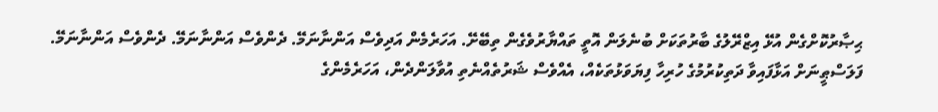ޙިޞާރުކޮށްގެން އުޅޭ އިޒްރޭލުގެ ބާރުތަކަށް ބުނެލަން އޮތީ ތައްޔާރުވެގެން ތިބޭށޭ. އަހަރެމެން އަދިވެސް އަންނާނަމޭ. ދެންވެސް އަންނާނަމޭ. ދެންވެސް އަންނާނަމޭ. ފަލަސްޠީނަށް އަޅާފައިވާ ދަތިކުރުމުގެ ހުރިހާ ފިޔަވަޅުތަކެއް، އެއްވެސް ޝަރުތެއްނެތި އުވާލަންދެން، އަހަރެމެންގެ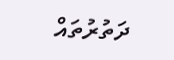ދަތުރުތައް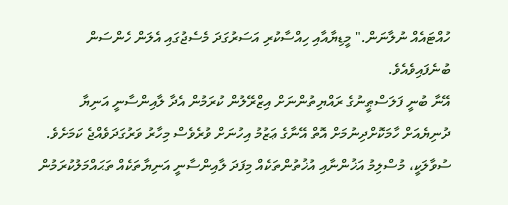ހުއްޓައެއް ނުލާނަން." މީޑިޔާއާއި ހިއްސާކުރި އަސަރުގަދަ މެސެޖުގައި އެލަން ހެންސަން ބުނެފައިވެއެވެ.
އޭނާ ބުނީ ފަލަސްޠީނުގެ ރައްޔިތުންނަށް އިޒްރޭލުން ކުރަމުން އެދާ ލާއިންސާނީ އަނިޔާ ދުނިޔެއަށް ހާމަކޮށްދިނުމަށް އޮތް އޭނާގެ ޢަޒުމު އިހުނަށް ވުރެވެސް މިހާރު ވަރުގަދަވެއްޖެ ކަމަށެވެ.
ސުވާލަކީ، މުސްލިމު އަޚުންނާއި އުޚުތުންތަކެއް މިފަދަ ލާއިންސާނީ އަނިޔާތަކެއް ތަޙައްމަލުކުރަމުން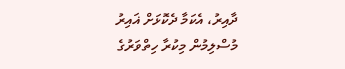ދާއިރު، އެކަމާ ދެކޮޅަށް ޣައިރު މުސްލިމުން މިކުރާ ހިތްވަރުގެ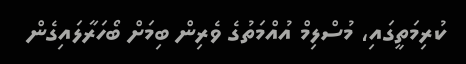ކުރިމަތީގައި، މުސްލިމް އުއްމަތުގެ ވެރިން ބިމަށް ބޯހަރާލައިގެން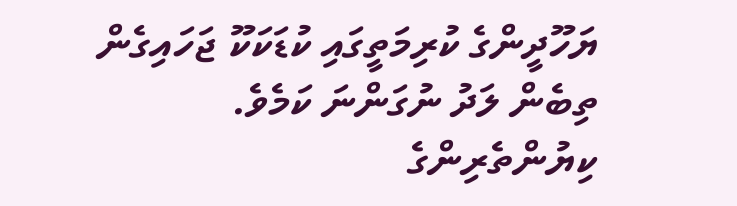ޔަހޫދީންގެ ކުރިމަތީގައި ކުޑަކަކޫ ޖަހައިގެން ތިބެން ލަދު ނުގަންނަ ކަމެވެ.
ކިޔުންތެރިންގެ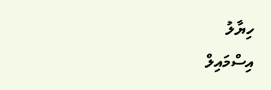ހިޔާލު
އިސްމައިލް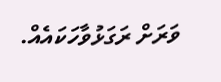ވަރަށް ރަގަޅުވާހަކައެއް.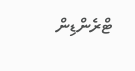ޓްރެންޑިން